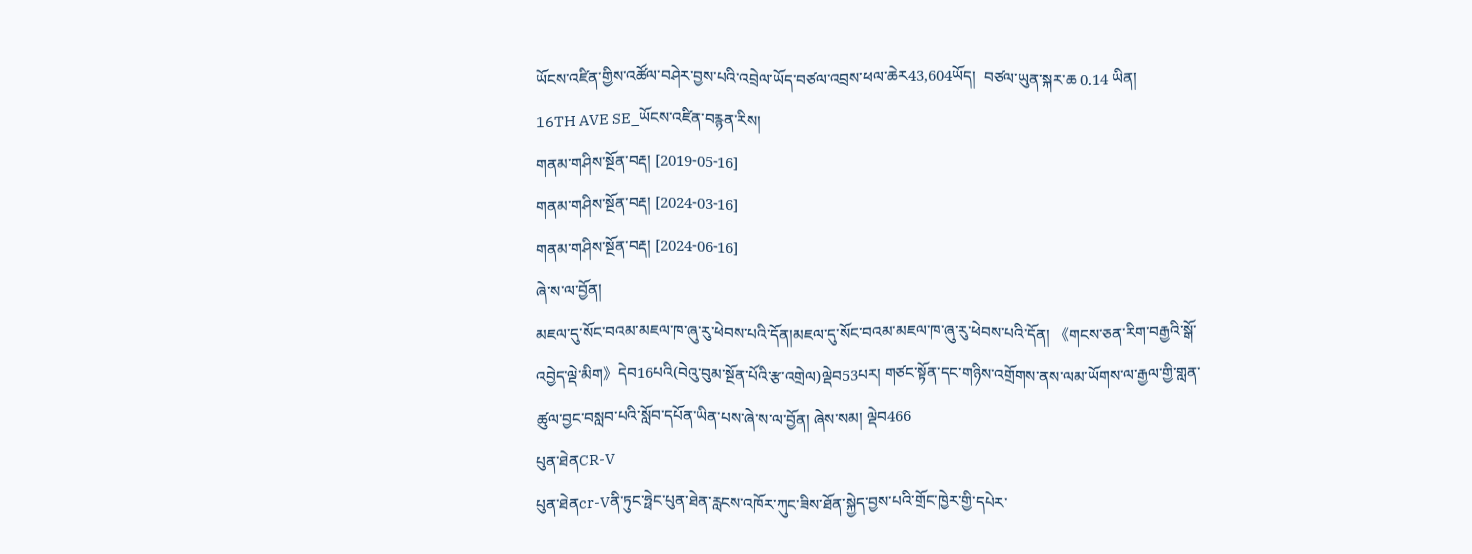ཡོངས་འཛིན་གྱིས་འཚོལ་བཤེར་བྱས་པའི་འབྲེལ་ཡོད་བཙལ་འབྲས་ཕལ་ཆེར43,604ཡོད།  བཙལ་ཡུན་སྐར་ཆ 0.14 ཡིན།
16TH AVE SE_ཡོངས་འཛིན་བརྙན་རིས།
གནམ་གཤིས་སྔོན་བརྡ། [2019-05-16]
གནམ་གཤིས་སྔོན་བརྡ། [2024-03-16]
གནམ་གཤིས་སྔོན་བརྡ། [2024-06-16]
ཞེ་ས་ལ་བྱོན།
མཇལ་དུ་སོང་བའམ་མཇལ་ཁ་ཞུ་རུ་ཕེབས་པའི་དོན།མཇལ་དུ་སོང་བའམ་མཇལ་ཁ་ཞུ་རུ་ཕེབས་པའི་དོན། 《གངས་ཅན་རིག་བརྒྱའི་སྒོ་འབྱེད་ལྡེ་མིག》དེབ16པའི(བེའུ་བུམ་སྔོན་པོའི་རྩ་འགྲེལ)ལྡེབ53པར། གཙང་སྟོན་དང་གཉིས་འགྲོགས་ནས་ལམ་ཡོགས་ལ་རྒྱལ་གྱི་གླན་ཚུལ་བྱང་བསླབ་པའི་སློབ་དཔོན་ཡིན་པས་ཞེ་ས་ལ་བྱོན། ཞེས་སམ། ལྡེབ466
པུན་ཐེནCR-V
པུན་ཐེནcr-Vནི་ཏུང་ཧྥེང་པུན་ཐེན་རླངས་འཁོར་ཀུང་ཟིས་ཐོན་སྐྱེད་བྱས་པའི་གྲོང་ཁྱེར་གྱི་དཔེར་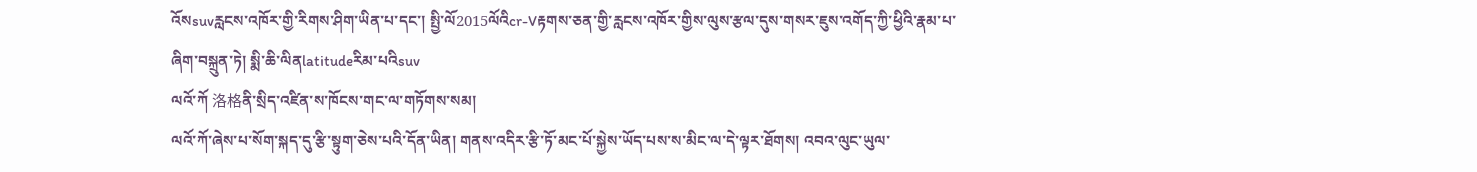འོསsuvརླངས་འཁོར་གྱི་རིགས་ཤིག་ཡིན་པ་དང་། སྤྱི་ལོ2015ལོའིcr-Vརྟགས་ཅན་གྱི་རླངས་འཁོར་གྱིས་ལུས་རྩལ་དུས་གསར་ཇུས་འགོད་ཀྱི་ཕྱིའི་རྣམ་པ་ཞིག་བསྐྲུན་ཏེ། སྨི་ཆི་ལིནlatitudeརིམ་པའིsuv
ལའོ་ཀོ 洛格ནི་སྲིད་འཛིན་ས་ཁོངས་གང་ལ་གཏོགས་སམ།
ལའོ་ཀོ་ཞེས་པ་སོག་སྐད་དུ་རྩི་སྟུག་ཅེས་པའི་དོན་ཡིན། གནས་འདིར་རྩི་ཏོ་མང་པོ་སྐྱེས་ཡོད་པས་ས་མིང་ལ་དེ་ལྟར་ཐོགས། འབའ་ལུང་ཡུལ་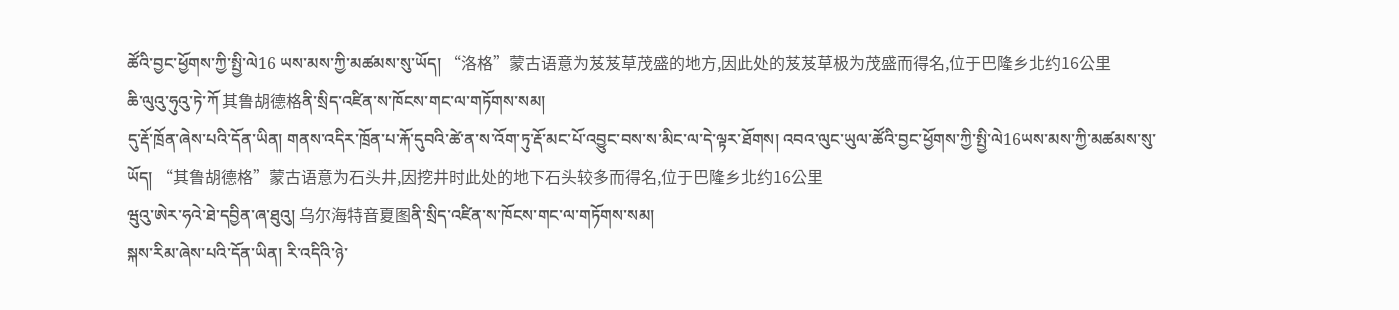ཚོའི་བྱང་ཕྱོགས་ཀྱི་སྤྱི་ལེ16 ཡས་མས་ཀྱི་མཚམས་སུ་ཡོད། “洛格”蒙古语意为芨芨草茂盛的地方,因此处的芨芨草极为茂盛而得名,位于巴隆乡北约16公里
ཆི་ལུའུ་ཧུའུ་ཏེ་ཀོ 其鲁胡德格ནི་སྲིད་འཛིན་ས་ཁོངས་གང་ལ་གཏོགས་སམ།
དུ་རྡོ་ཁྲོན་ཞེས་པའི་དོན་ཡིན། གནས་འདིར་ཁྲོན་པ་རྐོ་དུབའི་ཚེ་ན་ས་འོག་ཏུ་རྡོ་མང་པོ་འབྱུང་བས་ས་མིང་ལ་དེ་ལྟར་ཐོགས། འབའ་ལུང་ཡུལ་ཚོའི་བྱང་ཕྱོགས་ཀྱི་སྤྱི་ལེ16ཡས་མས་ཀྱི་མཚམས་སུ་ཡོད། “其鲁胡德格”蒙古语意为石头井,因挖井时此处的地下石头较多而得名,位于巴隆乡北约16公里
ཝུའུ་ཨེར་ཧའེ་ཐེ་དབྱིན་ཞ་ཐུའུ། 乌尔海特音夏图ནི་སྲིད་འཛིན་ས་ཁོངས་གང་ལ་གཏོགས་སམ།
སྐས་རིམ་ཞེས་པའི་དོན་ཡིན། རི་འདིའི་ཉེ་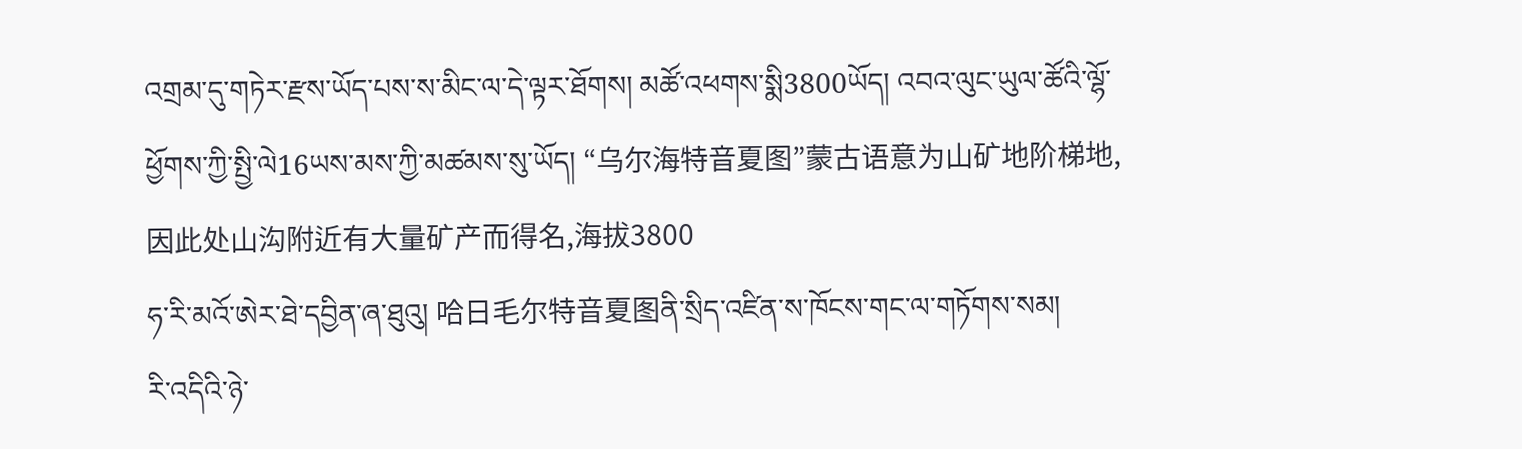འགྲམ་དུ་གཏེར་རྫས་ཡོད་པས་ས་མིང་ལ་དེ་ལྟར་ཐོགས། མཚོ་འཕགས་སྨི3800ཡོད། འབའ་ལུང་ཡུལ་ཚོའི་ལྷོ་ཕྱོགས་ཀྱི་སྤྱི་ལེ16ཡས་མས་ཀྱི་མཚམས་སུ་ཡོད། “乌尔海特音夏图”蒙古语意为山矿地阶梯地,因此处山沟附近有大量矿产而得名,海拔3800
ཧ་རི་མའོ་ཨེར་ཐེ་དབྱིན་ཞ་ཐུའུ། 哈日毛尔特音夏图ནི་སྲིད་འཛིན་ས་ཁོངས་གང་ལ་གཏོགས་སམ།
རི་འདིའི་ཉེ་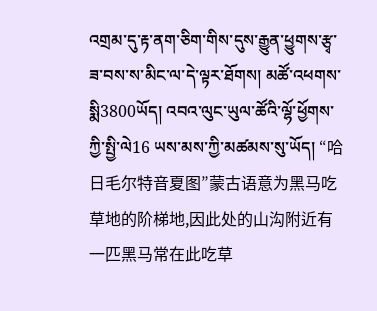འགྲམ་དུ་རྟ་ནག་ཅིག་གིས་དུས་རྒྱུན་ཕྱུགས་རྩྭ་ཟ་བས་ས་མིང་ལ་དེ་ལྟར་ཐོགས། མཚོ་འཕགས་སྨི3800ཡོད། འབའ་ལུང་ཡུལ་ཚོའི་ལྷོ་ཕྱོགས་ཀྱི་སྤྱི་ལེ16 ཡས་མས་ཀྱི་མཚམས་སུ་ཡོད། “哈日毛尔特音夏图”蒙古语意为黑马吃草地的阶梯地,因此处的山沟附近有一匹黑马常在此吃草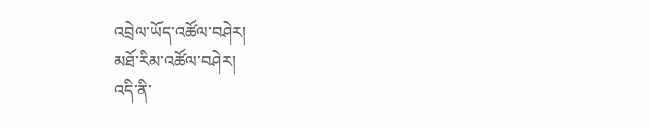འབྲེལ་ཡོད་འཚོལ་བཤེར།
མཐོ་རིམ་འཚོལ་བཤེར།
འདི་ནི་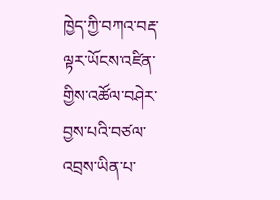ཁྱེད་ཀྱི་བཀའ་བརྡ་ལྟར་ཡོངས་འཛིན་གྱིས་འཚོལ་བཤེར་བྱས་པའི་བཙལ་འབྲས་ཡིན་པ་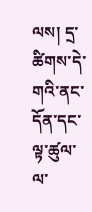ལས། དྲ་ཚིགས་དེ་གའི་ནང་དོན་དང་ལྟ་ཚུལ་ལ་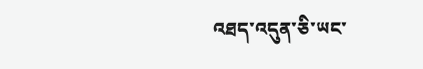འཐད་འདུན་ཅི་ཡང་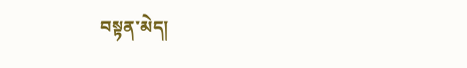བསྟན་མེད།